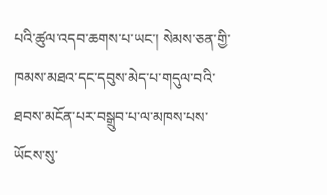པའི་ཚུལ་འདབ་ཆགས་པ་ཡང་། སེམས་ཅན་གྱི་ཁམས་མཐའ་དང་དབུས་མེད་པ་གདུལ་བའི་ཐབས་མངོན་པར་བསྒྲུབ་པ་ལ་མཁས་པས་ཡོངས་སུ་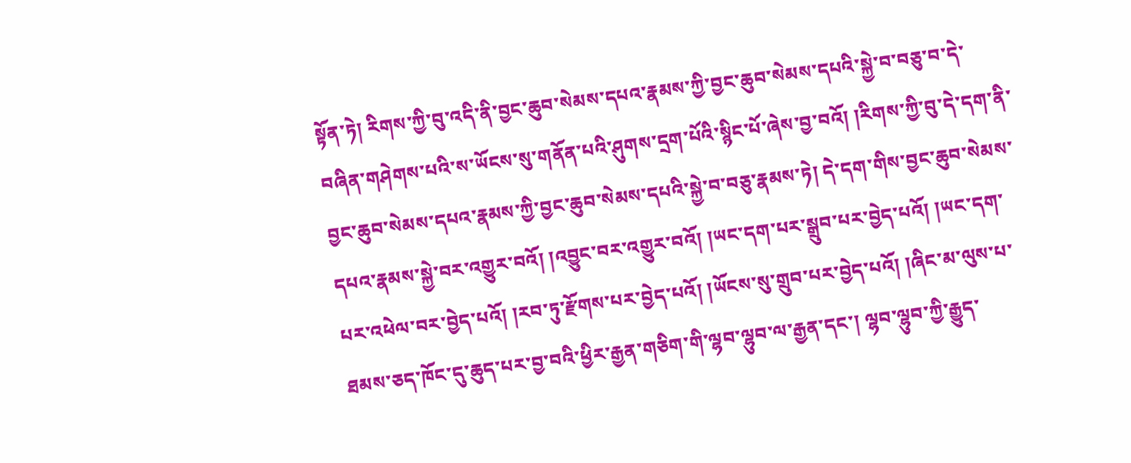སྟོན་ཏེ། རིགས་ཀྱི་བུ་འདི་ནི་བྱང་ཆུབ་སེམས་དཔའ་རྣམས་ཀྱི་བྱང་ཆུབ་སེམས་དཔའི་སྐྱེ་བ་བཅུ་བ་དེ་བཞིན་གཤེགས་པའི་ས་ཡོངས་སུ་གནོན་པའི་ཤུགས་དྲག་པོའི་སྙིང་པོ་ཞེས་བྱ་བའོ། །རིགས་ཀྱི་བུ་དེ་དག་ནི་བྱང་ཆུབ་སེམས་དཔའ་རྣམས་ཀྱི་བྱང་ཆུབ་སེམས་དཔའི་སྐྱེ་བ་བཅུ་རྣམས་ཏེ། དེ་དག་གིས་བྱང་ཆུབ་སེམས་དཔའ་རྣམས་སྐྱེ་བར་འགྱུར་བའོ། །འབྱུང་བར་འགྱུར་བའོ། །ཡང་དག་པར་སྒྲུབ་པར་བྱེད་པའོ། །ཡང་དག་པར་འཕེལ་བར་བྱེད་པའོ། །རབ་ཏུ་རྫོགས་པར་བྱེད་པའོ། །ཡོངས་སུ་གྲུབ་པར་བྱེད་པའོ། །ཞིང་མ་ལུས་པ་ཐམས་ཅད་ཁོང་དུ་ཆུད་པར་བྱ་བའི་ཕྱིར་རྒྱན་གཅིག་གི་ལྷབ་ལྷུབ་ལ་རྒྱན་དང་། ལྷབ་ལྷུབ་ཀྱི་རྒྱུད་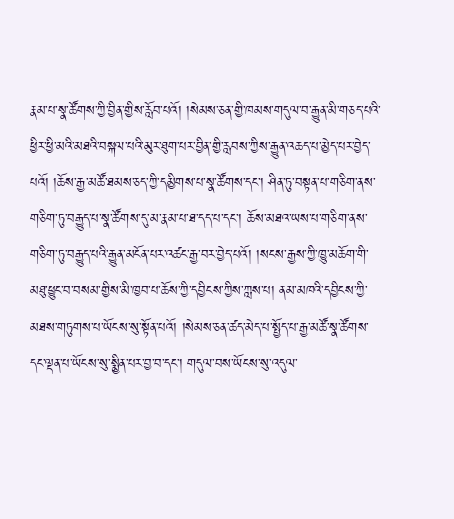རྣམ་པ་སྣ་ཚོགས་ཀྱི་བྱིན་གྱིས་རློབ་པའོ། །སེམས་ཅན་གྱི་ཁམས་གདུལ་བ་རྒྱུན་མི་གཅད་པའི་ཕྱིར་ཕྱི་མའི་མཐའི་བསྐལ་པའི་མུར་ཐུག་པར་བྱིན་གྱི་རླབས་ཀྱིས་རྒྱུན་འཆད་པ་མྱེད་པར་བྱེད་པའོ། །ཆོས་རྒྱ་མཚོ་ཐམས་ཅད་ཀྱི་དམྱིགས་པ་སྣ་ཚོགས་དང་། ཤིན་ཏུ་བསྟན་པ་གཅིག་ནས་གཅིག་ཏུ་བརྒྱུད་པ་སྣ་ཚོགས་དུ་མ་རྣམ་པ་ཐ་དད་པ་དང་། ཆོས་མཐའ་ཡས་པ་གཅིག་ནས་གཅིག་ཏུ་བརྒྱུད་པའི་རྒྱུན་མངོན་པར་འཚང་རྒྱ་བར་བྱེད་པའོ། །སངས་རྒྱས་ཀྱི་ཁྱུ་མཆོག་གི་མཐུ་ཕྱུང་བ་བསམ་གྱིས་མི་ཁྱབ་པ་ཆོས་ཀྱི་དབྱིངས་ཀྱིས་ཀླས་པ། ནམ་མཁའི་དབྱིངས་ཀྱི་མཐས་གཏུགས་པ་ཡོངས་སུ་སྟོན་པའོ། །སེམས་ཅན་ཚད་མེད་པ་སྤྱོད་པ་རྒྱ་མཚོ་སྣ་ཚོགས་དང་ལྡན་པ་ཡོངས་སུ་སྨྱིན་པར་བྱ་བ་དང་། གདུལ་བས་ཡོངས་སུ་འདུལ་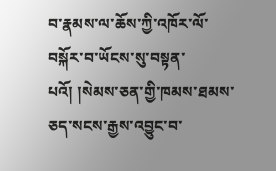བ་རྣམས་ལ་ཆོས་ཀྱི་འཁོར་ལོ་བསྐོར་བ་ཡོངས་སུ་བསྟན་པའོ། །སེམས་ཅན་གྱི་ཁམས་ཐམས་ཅད་སངས་རྒྱས་འབྱུང་བ་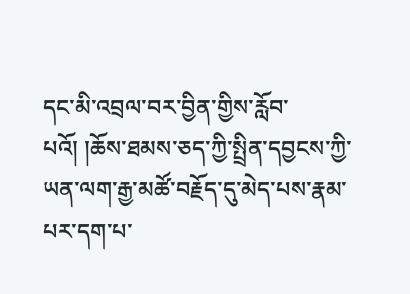དང་མི་འབྲལ་བར་བྱིན་གྱིས་རློབ་པའོ། །ཆོས་ཐམས་ཅད་ཀྱི་སྤྲིན་དབྱངས་ཀྱི་ཡན་ལག་རྒྱ་མཚོ་བརྗོད་དུ་མེད་པས་རྣམ་པར་དག་པ་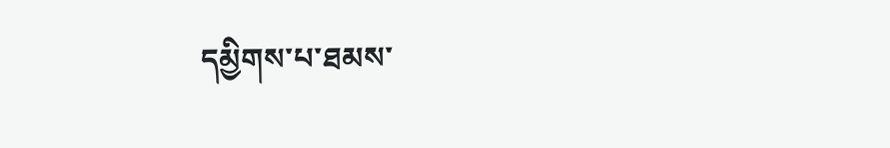དམྱིགས་པ་ཐམས་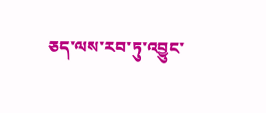ཅད་ལས་རབ་ཏུ་འབྱུང་